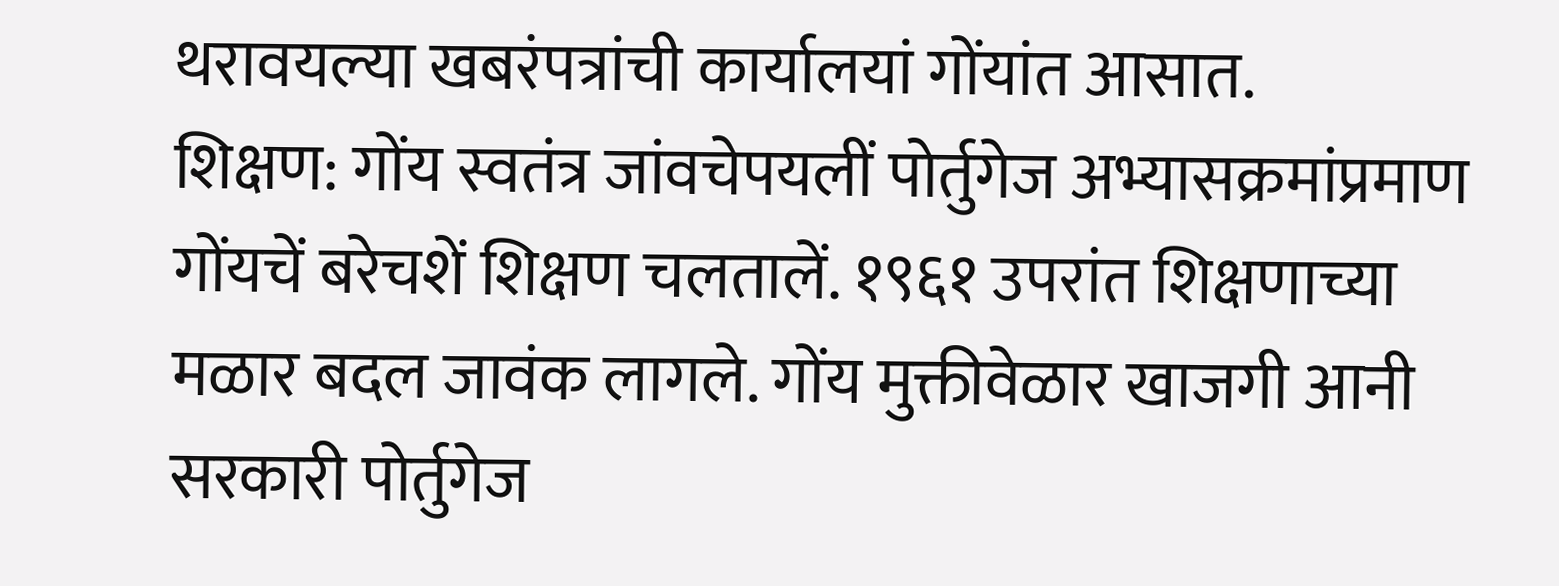थरावयल्या खबरंपत्रांची कार्यालयां गोंयांत आसात.
शिक्षण: गोंय स्वतंत्र जांवचेपयलीं पोर्तुगेज अभ्यासक्रमांप्रमाण गोंयचें बरेचशें शिक्षण चलतालें. १९६१ उपरांत शिक्षणाच्या मळार बदल जावंक लागले. गोंय मुक्तीवेळार खाजगी आनी सरकारी पोर्तुगेज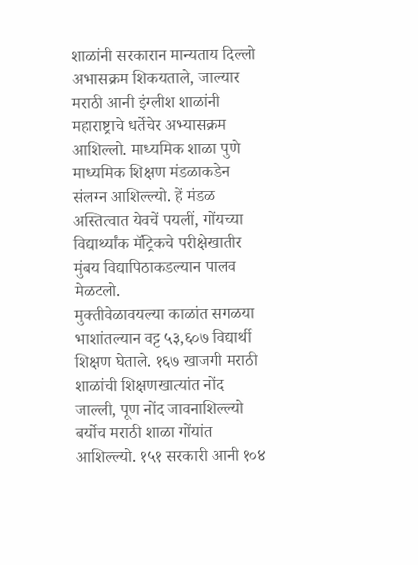शाळांनी सरकारान मान्यताय दिल्लो अभासक्रम शिकयताले, जाल्यार मराठी आनी इंग्लीश शाळांनी महाराष्ट्राचे धर्तेचेर अभ्यासक्रम आशिल्लो. माध्यमिक शाळा पुणे माध्यमिक शिक्षण मंडळाकडेन संलग्न आशिल्ल्यो. हें मंडळ अस्तित्वात येवचें पयलीं, गोंयच्या विद्यार्थ्यांक मॅट्रिकचे परीक्षेखातीर मुंबय विद्यापिठाकडल्यान पालव मेळटलो.
मुक्तीवेळावयल्या काळांत सगळया भाशांतल्यान वट्ट ५३,६०७ विद्यार्थी शिक्षण घेताले. १६७ खाजगी मराठी शाळांची शिक्षणखात्यांत नोंद जाल्ली, पूण नोंद जावनाशिल्ल्यो बर्योच मराठी शाळा गोंयांत आशिल्ल्यो. १५१ सरकारी आनी १०४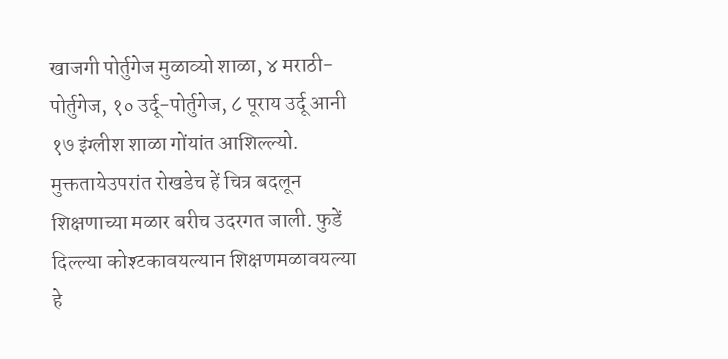खाजगी पोर्तुगेज मुळाव्यो शाळा, ४ मराठी-पोर्तुगेज, १० उर्दू-पोर्तुगेज, ८ पूराय उर्दू आनी १७ इंग्लीश शाळा गोंयांत आशिल्ल्यो.
मुक्ततायेउपरांत रोखडेच हें चित्र बदलून शिक्षणाच्या मळार बरीच उदरगत जाली. फुडें दिल्ल्या कोश्टकावयल्यान शिक्षणमळावयल्या हे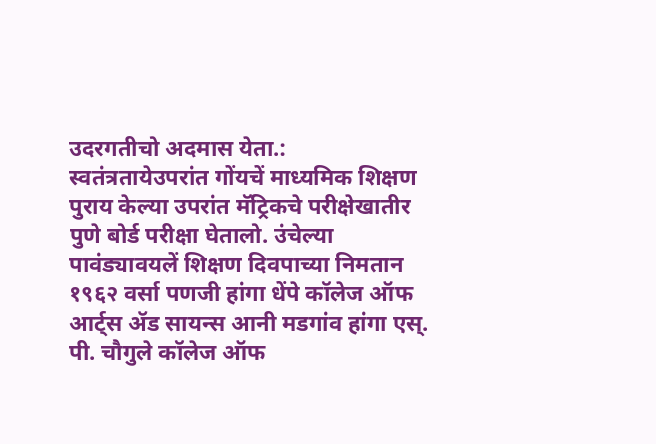उदरगतीचो अदमास येता.:
स्वतंत्रतायेउपरांत गोंयचें माध्यमिक शिक्षण पुराय केल्या उपरांत मॅट्रिकचे परीक्षेखातीर पुणे बोर्ड परीक्षा घेतालो. उंचेल्या पावंड्यावयलें शिक्षण दिवपाच्या निमतान १९६२ वर्सा पणजी हांगा धेंपे कॉलेज ऑफ आर्ट्स ॲड सायन्स आनी मडगांव हांगा एस्. पी. चौगुले कॉलेज ऑफ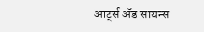आर्ट्स ॲड सायन्स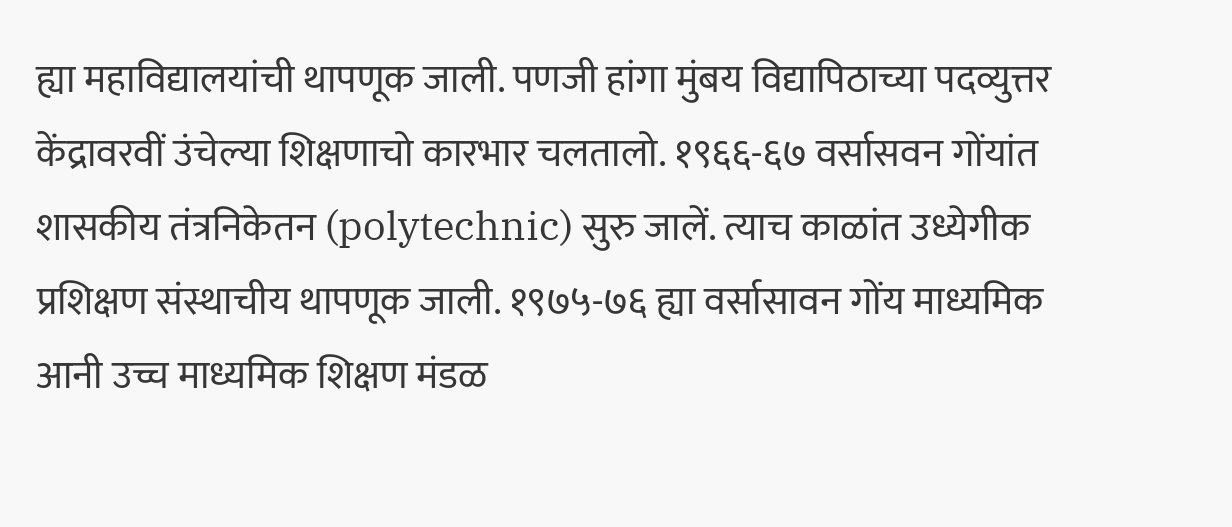ह्या महाविद्यालयांची थापणूक जाली. पणजी हांगा मुंबय विद्यापिठाच्या पदव्युत्तर केंद्रावरवीं उंचेल्या शिक्षणाचो कारभार चलतालो. १९६६-६७ वर्सासवन गोंयांत शासकीय तंत्रनिकेतन (polytechnic) सुरु जालें. त्याच काळांत उध्येगीक प्रशिक्षण संस्थाचीय थापणूक जाली. १९७५-७६ ह्या वर्सासावन गोंय माध्यमिक आनी उच्च माध्यमिक शिक्षण मंडळ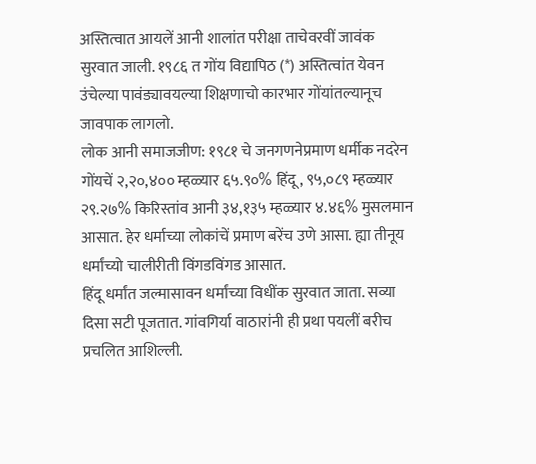अस्तित्वात आयलें आनी शालांत परीक्षा ताचेवरवीं जावंक सुरवात जाली. १९८६ त गोंय विद्यापिठ (*) अस्तित्वांत येवन उंचेल्या पावंड्यावयल्या शिक्षणाचो कारभार गोंयांतल्यानूच जावपाक लागलो.
लोक आनी समाजजीण: १९८१ चे जनगणनेप्रमाण धर्मीक नदरेन गोंयचें २,२०,४०० म्हळ्यार ६५.९०% हिंदू, ९५,०८९ म्हळ्यार २९.२७% किरिस्तांव आनी ३४,१३५ म्हळ्यार ४.४६% मुसलमान आसात. हेर धर्माच्या लोकांचें प्रमाण बरेंच उणे आसा. ह्या तीनूय धर्मांच्यो चालीरीती विंगडविंगड आसात.
हिंदू धर्मांत जल्मासावन धर्मांच्या विधींक सुरवात जाता. सव्या दिसा सटी पूजतात. गांवगिर्या वाठारांनी ही प्रथा पयलीं बरीच प्रचलित आशिल्ली.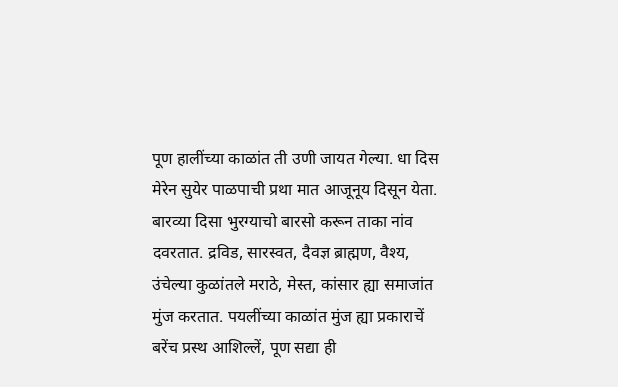पूण हालींच्या काळांत ती उणी जायत गेल्या. धा दिस मेरेन सुयेर पाळपाची प्रथा मात आजूनूय दिसून येता. बारव्या दिसा भुरग्याचो बारसो करून ताका नांव दवरतात. द्रविड, सारस्वत, दैवज्ञ ब्राह्मण, वैश्य, उंचेल्या कुळांतले मराठे, मेस्त, कांसार ह्या समाजांत मुंज करतात. पयलींच्या काळांत मुंज ह्या प्रकाराचें बरेंच प्रस्थ आशिल्लें, पूण सद्या ही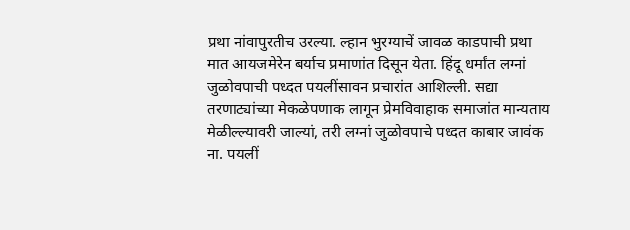प्रथा नांवापुरतीच उरल्या. ल्हान भुरग्याचें जावळ काडपाची प्रथा मात आयजमेरेन बर्याच प्रमाणांत दिसून येता. हिंदू धर्मांत लग्नां जुळोवपाची पध्दत पयलींसावन प्रचारांत आशिल्ली. सद्या तरणाट्यांच्या मेकळेपणाक लागून प्रेमविवाहाक समाजांत मान्यताय मेळील्ल्यावरी जाल्यां, तरी लग्नां जुळोवपाचे पध्दत काबार जावंक ना. पयलीं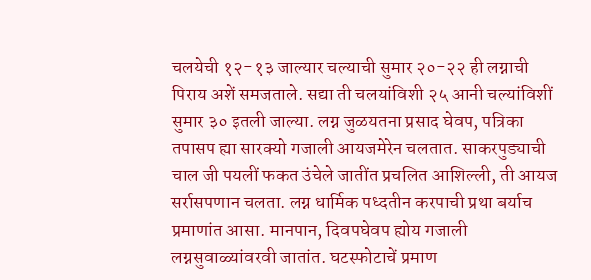चलयेची १२-१३ जाल्यार चल्याची सुमार २०-२२ ही लग्नाची पिराय अशें समजताले. सद्या ती चलयांविशी २५ आनी चल्यांविशीं सुमार ३० इतली जाल्या. लग्न जुळयतना प्रसाद घेवप, पत्रिका तपासप ह्या सारक्यो गजाली आयजमेरेन चलतात. साकरपुड्याची चाल जी पयलीं फकत उंचेले जातींत प्रचलित आशिल्ली, ती आयज सर्रासपणान चलता. लग्न धार्मिक पध्दतीन करपाची प्रथा बर्याच प्रमाणांत आसा. मानपान, दिवपघेवप ह्योय गजाली लग्नसुवाळ्यांवरवी जातांत. घटस्फोटाचें प्रमाण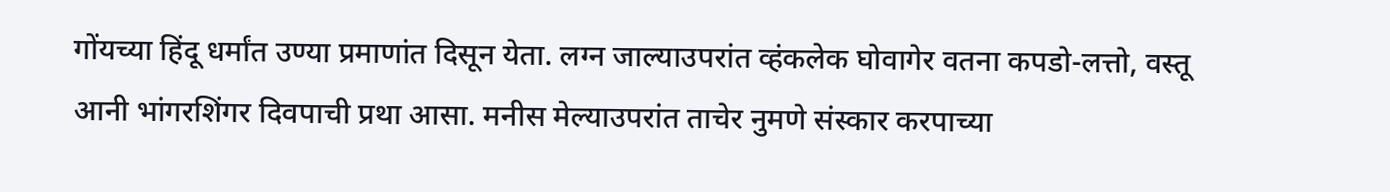गोंयच्या हिंदू धर्मांत उण्या प्रमाणांत दिसून येता. लग्न जाल्याउपरांत व्हंकलेक घोवागेर वतना कपडो-लत्तो, वस्तू आनी भांगरशिंगर दिवपाची प्रथा आसा. मनीस मेल्याउपरांत ताचेर नुमणे संस्कार करपाच्या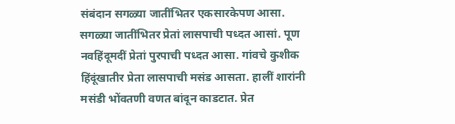संबंदान सगळ्या जातींभितर एकसारकेपण आसा. सगळ्या जातींभितर प्रेतां लासपाची पध्दत आसां. पूण नवहिंदूमदीं प्रेतां पुरपाची पध्दत आसा. गांवचे कुशीक हिंदूंखातीर प्रेता लासपाची मसंड आसता. हालीं शारांनी मसंडी भोंवतणी वणत बांदून काडटात. प्रेत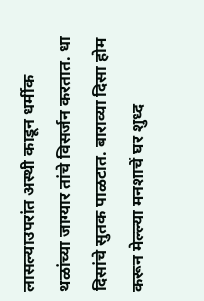लासल्याउपरांत अस्थी काडून धर्मीक थळांच्या जाग्यार तांचे विसर्जन करतात. धा दिसांचे सुतक पाळटात. बाराव्या दिसा होम करून मेल्ल्या मनशाचें घर शुध्द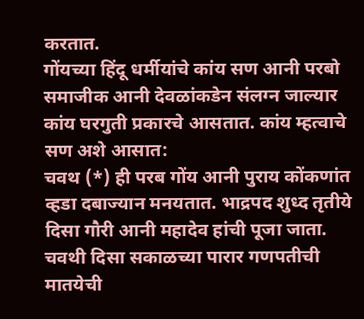करतात.
गोंयच्या हिंदू धर्मीयांचे कांय सण आनी परबो समाजीक आनी देवळांकडेन संलग्न जाल्यार कांय घरगुती प्रकारचे आसतात. कांय म्हत्वाचे सण अशे आसात:
चवथ (*) ही परब गोंय आनी पुराय कोंकणांत व्हडा दबाज्यान मनयतात. भाद्रपद शुध्द तृतीये दिसा गौरी आनी महादेव हांची पूजा जाता. चवथी दिसा सकाळच्या पारार गणपतीची मातयेची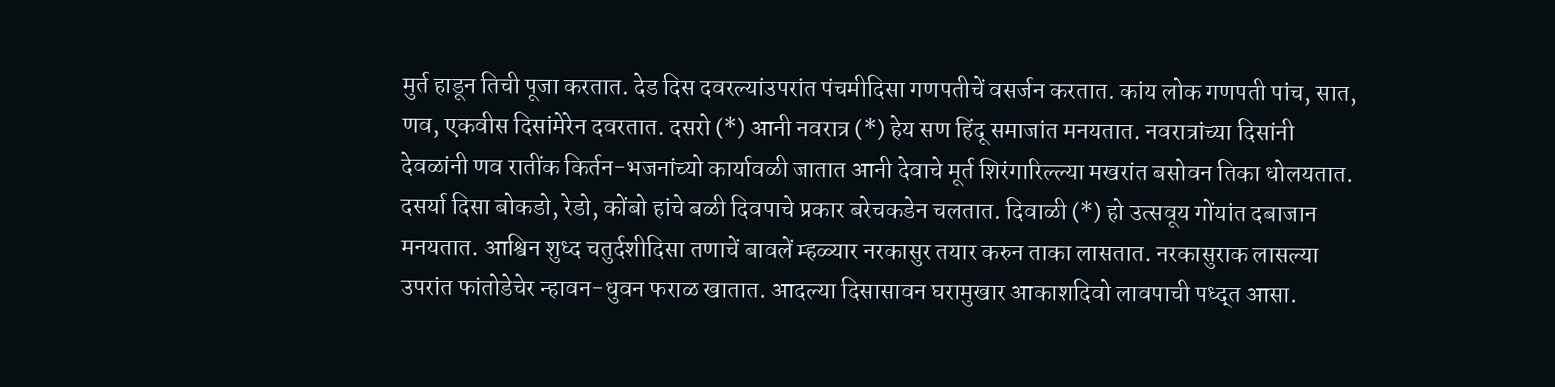मुर्त हाडून तिची पूजा करतात. देड दिस दवरल्यांउपरांत पंचमीदिसा गणपतीचें वसर्जन करतात. कांय लोक गणपती पांच, सात, णव, एकवीस दिसांमेरेन दवरतात. दसरो (*) आनी नवरात्र (*) हेय सण हिंदू समाजांत मनयतात. नवरात्रांच्या दिसांनी देवळांनी णव रातींक किर्तन-भजनांच्यो कार्यावळी जातात आनी देवाचे मूर्त शिरंगारिल्ल्या मखरांत बसोवन तिका धोलयतात. दसर्या दिसा बोकडो, रेडो, कोंबो हांचे बळी दिवपाचे प्रकार बरेचकडेन चलतात. दिवाळी (*) हो उत्सवूय गोंयांत दबाजान मनयतात. आश्विन शुध्द चतुर्दशीदिसा तणाचें बावलें म्हळ्यार नरकासुर तयार करुन ताका लासतात. नरकासुराक लासल्या उपरांत फांतोडेचेर न्हावन-धुवन फराळ खातात. आदल्या दिसासावन घरामुखार आकाशदिवो लावपाची पध्द्त आसा.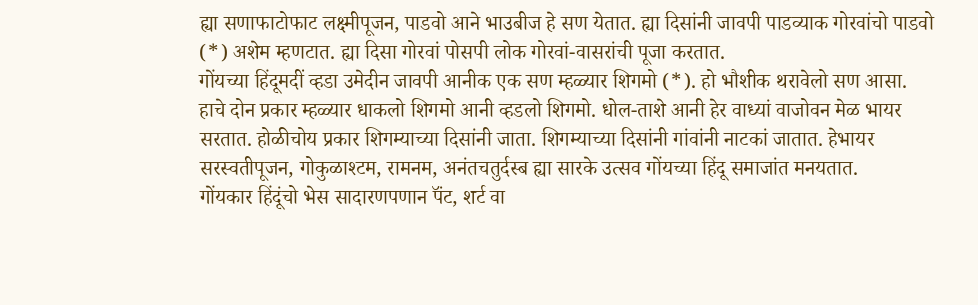ह्या सणाफाटोफाट लक्ष्मीपूजन, पाडवो आने भाउबीज हे सण येतात. ह्या दिसांनी जावपी पाडव्याक गोरवांचो पाडवो (*) अशेम म्हणटात. ह्या दिसा गोरवां पोसपी लोक गोरवां-वासरांची पूजा करतात.
गोंयच्या हिंदूमदीं व्हडा उमेदीन जावपी आनीक एक सण म्हळ्यार शिगमो (*). हो भौशीक थरावेलो सण आसा. हाचे दोन प्रकार म्हळ्यार धाकलो शिगमो आनी व्हडलो शिगमो. धोल-ताशे आनी हेर वाध्यां वाजोवन मेळ भायर सरतात. होळीचोय प्रकार शिगम्याच्या दिसांनी जाता. शिगम्याच्या दिसांनी गांवांनी नाटकां जातात. हेभायर सरस्वतीपूजन, गोकुळाश्टम, रामनम, अनंतचतुर्दस्ब ह्या सारके उत्सव गोंयच्या हिंदू समाजांत मनयतात.
गोंयकार हिंदूंचो भेस सादारणपणान पॅंट, शर्ट वा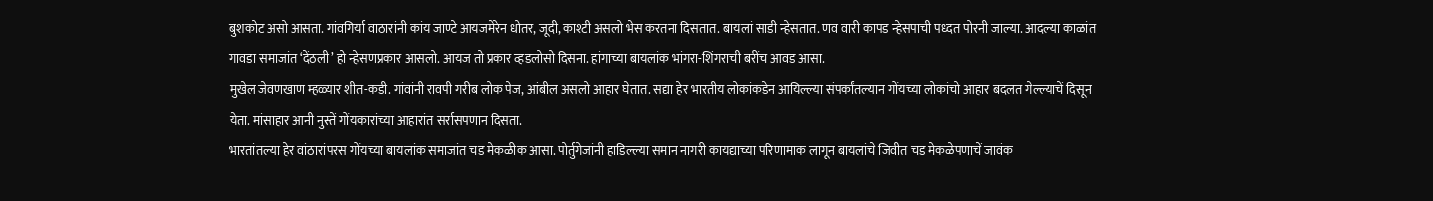बुशकोट असो आसता. गांवगिर्या वाठारांनी कांय जाण्टे आयजमेरेन धोतर, जूदी, काश्टी असलो भेस करतना दिसतात. बायलां साडी न्हेसतात. णव वारी कापड न्हेसपाची पध्दत पोरनी जाल्या. आदल्या काळांत गावडा समाजांत ‘देंठली’ हो न्हेसणप्रकार आसलो. आयज तो प्रकार व्हडलोसो दिसना. हांगाच्या बायलांक भांगरा-शिंगराची बरींच आवड आसा.
मुखेल जेवणखाण म्हळ्यार शीत-कडी. गांवांनी रावपी गरीब लोक पेज, आंबील असलो आहार घेतात. सद्या हेर भारतीय लोकांकडेन आयिल्ल्या संपर्कांतल्यान गोंयच्या लोकांचो आहार बदलत गेल्ल्याचें दिसून येता. मांसाहार आनी नुस्तें गोंयकारांच्या आहारांत सर्रासपणान दिसता.
भारतांतल्या हेर वांठारांपरस गोंयच्या बायलांक समाजांत चड मेकळीक आसा. पोर्तुगेजांनी हाडिल्ल्या समान नागरी कायद्याच्या परिणामाक लागून बायलांचे जिवीत चड मेकळेपणाचें जावंक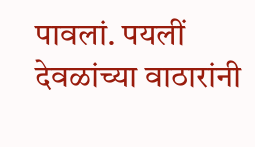पावलां. पयलीं देवळांच्या वाठारांनी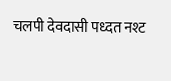चलपी देवदासी पध्दत नश्ट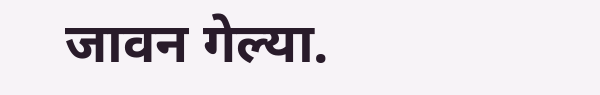जावन गेल्या.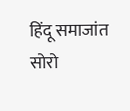हिंदू समाजांत सोरो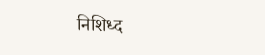निशिध्द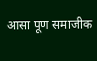आसा पूण समाजीक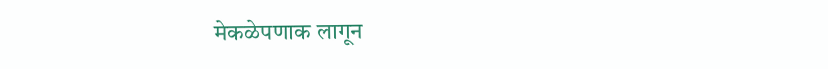मेकळेपणाक लागून